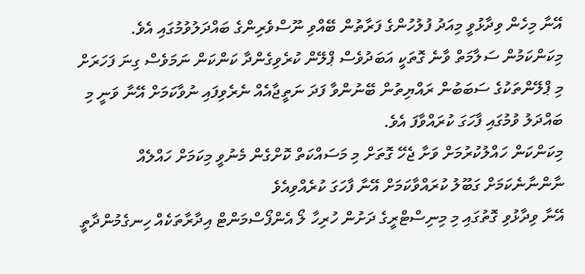އޭނާ މިހެން ވިދާޅުވީ މިއަދު ފުލުހުންގެ ފަރާތުން ބޭއްވި ނޫސްވެރިންގެ ބައްދަލުވުމުގައި އެވެ. މިކަންކަމުން ސަލާމަތް ވާނެ ގޮތަކީ އަބަދުވެސް ޕްލޭން ކުރެވިގެންދާ ކަންކަން ނަމަވެސް ގިނަ ފަހަރަށް މި ޕްލޭންތަކުގެ ސަބަބުން ރައްޔިތުން ބޭނުންވާ ފަދަ ނަތީޖާއެއް ނެރެވިފައި ނުވާކަމަށް އޭނާ ވަނީ މި ބައްދަލު ވުމުގައި ފާހަގަ ކުރައްވާފަ އެވެ.
މިކަންކަން ހައްލުކުރުމަށް ވަށާ ޖެހޭ ގޮތަށް މި މަސައްކަތް ކޮށްގެން މެނުވީ މިކަމަށް ހައްލެއް ނާންނާނެކަމަށް ގަބޫލު ކުރައްވާކަމަށް އޭނާ ފާހަގަ ކުރެއްވިއެވެ
އޭނާ ވިދާޅުވި ގޮތުގައި މި މިނިސްޓްރީގެ ދަށުން ހުރިހާ ލޯ އެންފޯސްމަންޓް އިދާރާތަކެއް ހިނގެމުންދާތީ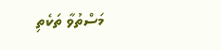މަސްތުވާ ތަކެތި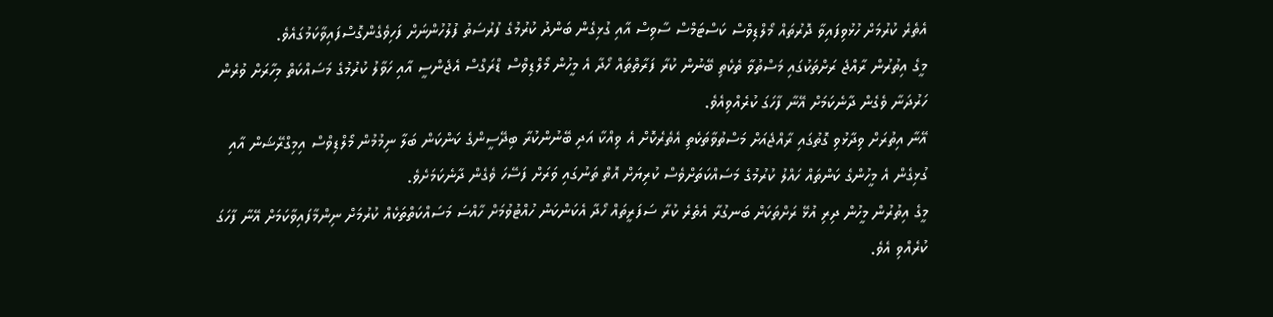އެތެރެ ކުރުމަށް ހުޅުވިފައިވާ ދޮރުތައް މޯލްޑިވްސް ކަސްޓަމްސް ސާވިސް އާއި ގުޅިގެން ބަންދު ކުރުމުގެ ފުރުސަތު ފުލުހުންނަށް ފަހިވެގެންގޮސްފައިވާކަމުގައެވެ.
މީގެ އިތުރުން ރާއްޖެ ރަށްތަކުގައި މަސްތުވާ ތެކެތި ބޭނުން ކުރާ ފަރާތްތައް ހޯދާ އެ މީހުން މޯލްޑިވްސް ޑްރަގްސް އެޖެންސީ އާއި ހަވާލު ކުރުމުގެ މަސައްކަތް މިހާރަށް ވުރެން ހަރުދަނާ ވެގެން ދާނެކަމަށް އޭނާ ފާހަގަ ކުރެއްވިއެވެ.
އޭނާ އިތުރަށް ވިދާޅުވި ގޮތުގައި ރާއްޖެއަށް މަސްތުވާތަކެތި އެތެރެކޮށް އެ ވިއްކާ އަދި ބޭނުންކުރާ ބިދޭސީންގެ ކަންކަން ބަލާ ނިމުމުން މޯލްޑިވްސް އިމިގްރޭޝަން އާއި ގުޅިގެން އެ މީހުންގެ ކަންތައް ހައްލު ކުރުމުގެ މަސައްކަތަށްވެސް ކުރިޔަށް އޮތް ތަނުގައި ވަރަށް ފަސޭހަ ވެގެން ދާނެކަމަށެވެ.
މީގެ އިތުރުން މީހުން ދިރި އުޅޭ ރަށްތަކަށް ބަނގުރާ އެތެރެ ކުރާ ސަފަރީތައް ހޯދާ އެކަންކަން ހުއްޓުވުމަށް ހާއްސަ މަސައްކަތްތަކެއް ކުރުމަށް ނިންމާފައިވާކަމަށް އޭނާ ފާހަގަ ކުރެއްވި އެވެ.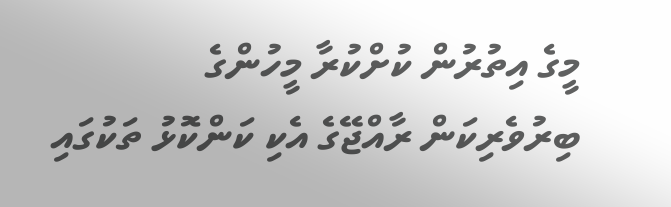މީގެ އިތުރުން ކުށްކުރާ މީހުންގެ ބިރުވެރިކަން ރާއްޖޭގެ އެކި ކަންކޮޅު ތަކުގައި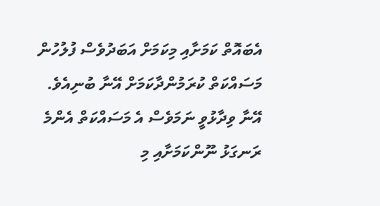އެބައޮތް ކަމަށާއި މިކަމަށް އަބަދުވެސް ފުލުހުން މަސައްކަތް ކުރަމުންދާކަމަށް އޭނާ ބުނިއެވެ. އޭނާ ވިދާޅުވީ ނަމަވެސް އެ މަސައްކަތް އެންމެ ރަނގަޅު ނޫންކަމަށާއި މި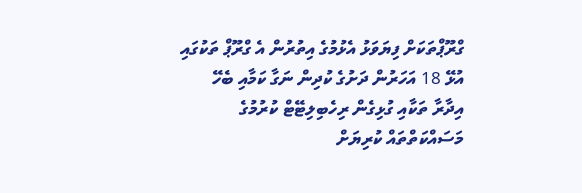ގްރޫޕްތަކަށް ފިޔަވަޅު އެޅުމުގެ އިތުރުން އެ ގްރޫޕް ތަކުގައި އުޅޭ 18 އަހަރުން ދަށުގެ ކުދިން ނަގާ ކަމާއި ބެހޭ އިދާރާ ތަކާއި ގުޅިގެން ރިހެބިލިޓޭޓް ކުރުމުގެ މަސައްކަތްތައް ކުރިޔަށް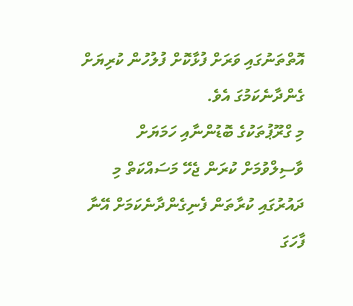އޮތްތަނުގައި ވަރަށް ފުޅާކޮށް ފުލުހުން ކުރިޔަށް ގެންދާނެކަމުގަ އެވެ.
މި ގްރޫޕުތަކުގެ ބޮޑުންނާއި ހަމަޔަށް ވާސިލްވުމަށް ކުރަން ޖެހޭ މަސައްކަތް މި ދައުރުގައި ކުރާތަން ފެނިގެންދާނެކަމަށް އޭނާ ފާހަގަ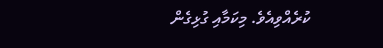ކުރެއްވިއެވެ. މިކަމާއި ގުޅިގެން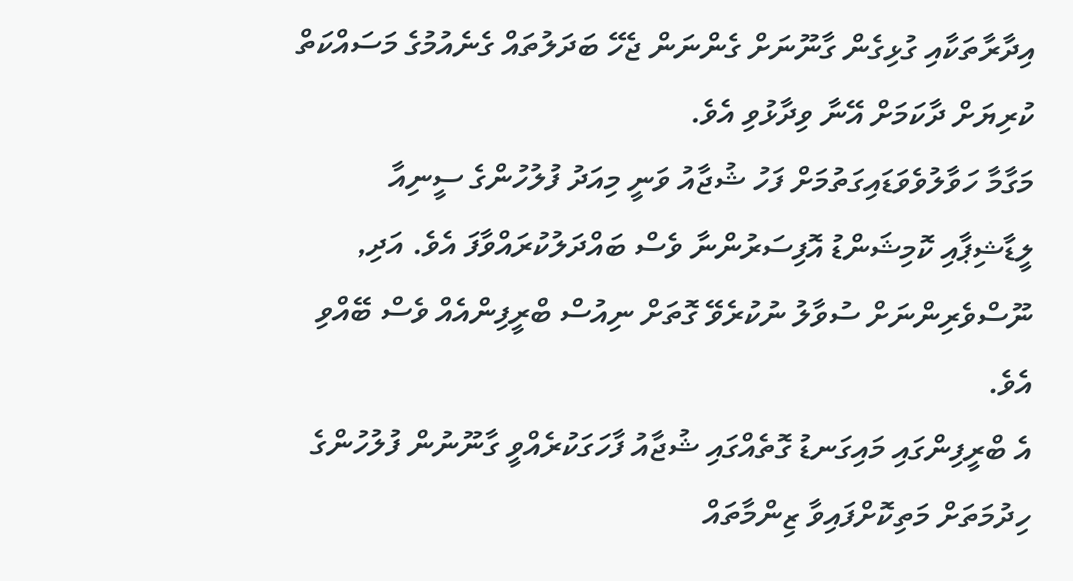އިދާރާތަކާއި ގުޅިގެން ގާނޫނަށް ގެންނަން ޖެހޭ ބަދަލުތައް ގެނެއުމުގެ މަސައްކަތް ކުރިޔަށް ދާކަމަށް އޭނާ ވިދާޅުވި އެވެ.
މަގާމާ ހަވާލުވެވަޑައިގަތުމަށް ފަހު ޝުޖާއު ވަނީ މިއަދު ފުލުހުންގެ ސީނިއާ ލީޑާޝިޕާއި ކޮމިޝަންޑު އޮފިސަރުންނާ ވެސް ބައްދަލުކުރައްވާފަ އެވެ. އަދި, ނޫސްވެރިންނަށް ސުވާލު ނުކުރެވޭ ގޮތަށް ނިއުސް ބްރީފިންއެއް ވެސް ބޭއްވި އެވެ.
އެ ބްރީފިންގައި މައިގަނޑު ގޮތެއްގައި ޝުޖާއު ފާހަގަކުރެއްވީ ގާނޫނުން ފުލުހުންގެ ހިދުމަތަށް މަތިކޮށްފައިވާ ޒިންމާތައް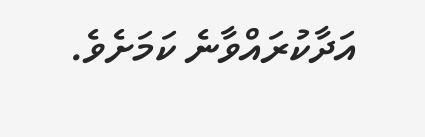އަދާކުރައްވާނެ ކަމަށެވެ.